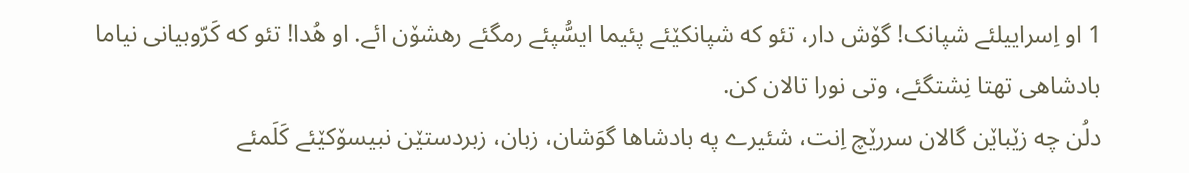1 او اِسراییلئے شپانک! گۆش دار، تئو که شپانکێئے پئیما ایسُّپئے رمگئے رهشۆن ائے. او هُدا! تئو که کَرّوبیانی نیاما بادشاهی تهتا نِشتگئے، وتی نورا تالان کن.
دلُن چه زێباێن گالان سررێچ اِنت، شئیرے په بادشاها گوَشان، زبان، زبردستێن نبیسۆکێئے کَلَمئے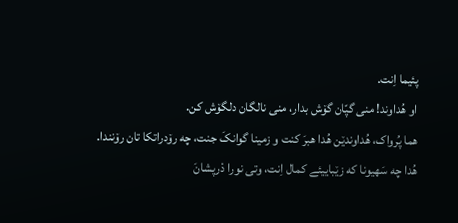پئیما اِنت.
او هُداوند! منی گپّان گۆش بدار، منی نالگان دلگۆش کن.
هما پُرواک، هُداوندێن هُدا هبرَ کنت و زمینا گوانکَ جنت، چه رۆدراتکا تان رۆنندا.
هُدا چه سَهیونا که زێباییئے کمال اِنت، وتی نورا دْرپشانَ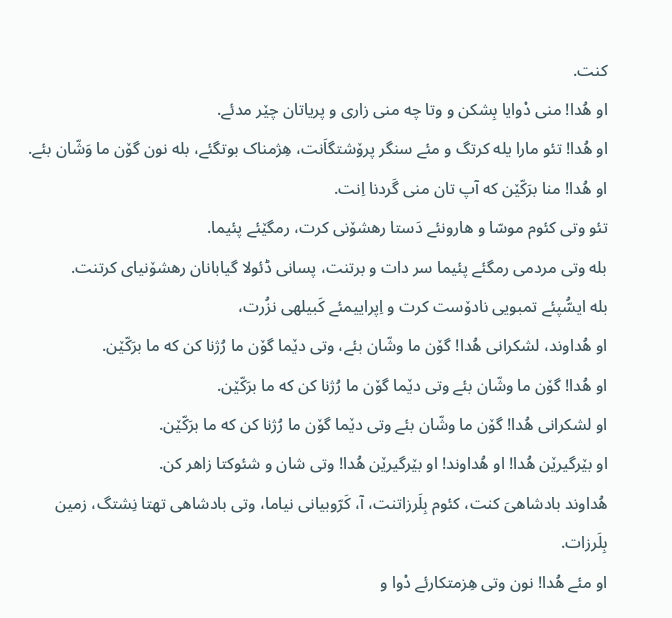کنت.
او هُدا! منی دْوایا بِشکن و وتا چه منی زاری و پریاتان چێر مدئے.
او هُدا! تئو مارا یله کرتگ و مئے سنگر پرۆشتگاَنت، هِژمناک بوتگئے، بله نون گۆن ما وَشّان بئے.
او هُدا! منا برَکّێن که آپ تان منی گَردنا اِنت.
تئو وتی کئوم موسّا و هارونئے دَستا رهشۆنی کرت، رمگێئے پئیما.
بله وتی مردمی رمگئے پئیما سر دات و برتنت، پسانی ڈئولا گیابانان رهشۆنیای کرتنت.
بله ایسُّپئے تمبویی نادۆست کرت و اِپراییمئے کَبیلهی نزُرت،
او هُداوند، لشکرانی هُدا! گۆن ما وشّان بئے، وتی دێما گۆن ما رُژنا کن که ما برَکّێن.
او هُدا! گۆن ما وشّان بئے وتی دێما گۆن ما رُژنا کن که ما برَکّێن.
او لشکرانی هُدا! گۆن ما وشّان بئے وتی دێما گۆن ما رُژنا کن که ما برَکّێن.
او بێرگیرێن هُدا! او هُداوند! او بێرگیرێن هُدا! وتی شان و شئوکتا زاهر کن.
هُداوند بادشاهیَ کنت، کئوم بِلَرزاتنت، آ، کَرّوبیانی نیاما، وتی بادشاهی تهتا نِشتگ، زمین بِلَرزات.
او مئے هُدا! نون وتی هِزمتکارئے دْوا و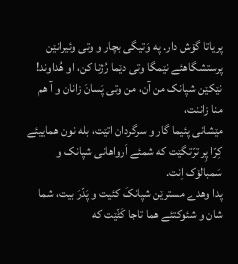پریاتا گۆش دار. په وَتیگی بچار و وتی وئیرانێن پرستشگاهئے نێمگا وتی دێما رُژنا کن، او هُداوند!
نێکێن شپانک من آن، من وتی پَسانَ زانان و آ هم منا زاننت،
مێشانی پئیما گار و سرگردان اتێت، بله نون هماییئے کِرّا پِر ترّتگێت که شمئے اَرواهانی شپانک و سَمبالۆک اِنت.
پدا وهدے مسترێن شپانکَ کئیت و پَدّرَ بیت، شما شان و شئوکتئے هما تاجا کَٹّێت که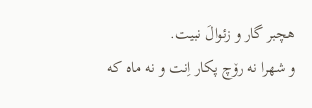هچبر گار و زئوالَ نبیت.
و شهرا نه رۆچ پکار اِنت و نه ماه که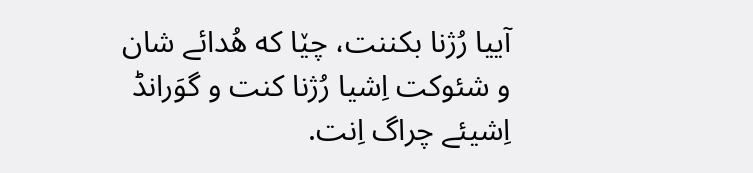آییا رُژنا بکننت، چێا که هُدائے شان و شئوکت اِشیا رُژنا کنت و گوَرانڈ اِشیئے چراگ اِنت.